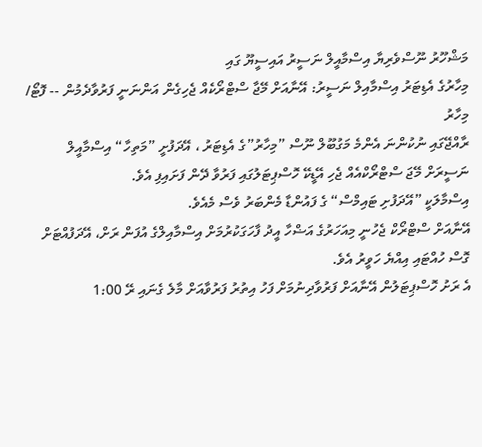މަޝްހޫރު ނޫސްވެރިޔާ އިސްމާއީލް ނަސީރު އައިސީޔޫ ގައި
މިހާރުގެ އެޑިޓަރު އިސްމާއިލް ނަސީރު: އޭނާއަށް މޭޖާ ސްޓްރޯކެއް ޖެހިގެން އަންނަނީ ފަރުވާދެމުން -- ފޮޓޯ/ މިހާރު
ރާއްޖޭގައި ނުކުންނަ އެންމެ މަގުބޫލް ނޫސް ”މިހާރު”ގެ އެޑިޓަރު ، އޭދަފުށީ ”މަތިހާ“ އިސްމާއީލް ނަސީރަށް މޭޖަ ސްޓްރޯކްއެއް ޖެހި އޭޑީކޭ ހޮސްޕިޓަލުގައި ފަރުވާ ދޭން ފަށައިފި އެވެ.
އިސްމާލަކީ ”އޭދަފުށި ޓައިމްސް“ ގެ ފައުންޑާ މެންބަރު ވެސް މެއެވެ.
އޭނާއަށް ސްޓްރޯކް ޖެހުނީ މިއަހަރުގެ އަޟްހާ އީދު ފާހަގަކުރުމަށް އިސްމާއިލްގެ އުފަން ރަށް، އޭދަފުއްޓަށް ގޮސް ހުއްޓައި އިއްޔެ ހަވީރު އެވެ.
އެ ރަށު ހޮސްޕިޓަލުން އޭނާއަށް ފަރުވާދިނުމަށް ފަހު އިތުރު ފަރުވާއަށް މާލެ ގެނައި ރޭ 1:00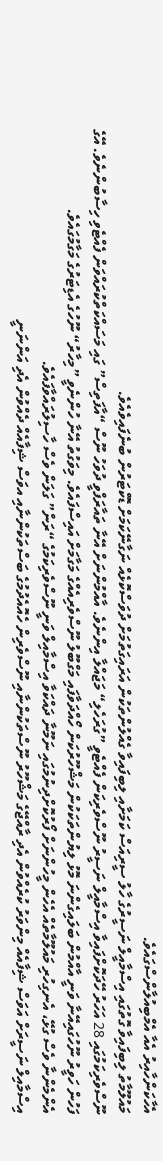އެހާކަންހާއިރު އެއާ އެމްބިއުލާންސްގައެވެ.
މައުލޫމާތު ލިބިފައިވާ ގޮތުގައި އިސްމާއީލް ނަސީރުގެ ހާލު ސީރިއަސް ކަމަށާއި ލިބިފައިވާ ގެއްލުންތަކުން އަރައިގަތުމަށް ދުވަސްކޮޅެއް ނަގާނޭކަމަށް ޑޮކްޓަރުން ބުނެފައިވެއެވެ.
ނޫސްވެރިކަމުގައި 28 އަހަރު ހޭދަކޮށްފައިވާ އިސްމާއީލް ނަސީރު ނޫސްވެރިކަން ފެއްޓެވީ ”ގުރަހެލި“ މަޖައްލާ އިންނެވެ. އާއްމުންނަށް އޭނާ ތައާރަފްވީ ދުވަހު ނޫސް “އާފަތިސް” ގައި މަސައްކަތްކުރައްވަން ފެއްޓެވި ހިސާބުންނެވެ. އޭގެ ފަހުން ހަވީރު ނޫހުގައިއޭނާ ވަނީ އާއްމުން ބަލައިގެންނަ މޮޅު ލިޔުންތަކަކުން މަޝްހޫރުކަން ހޯއްދަވާފައި މަގްބޫލު ނޫސްވެރިއެއްގެ މަގާމަށް އައިސްފައެވެ. މިވަގުތު އޭނާ ހުންނެވީ ”މިހާރު“ ނޫހުގެ އެޑިޓަރުގެ މަގާމުގައެވެ.
އެންމެންނާ ވެސް ގުޅޭ، އެނގިހުރި މައުލޫމާތެއް އެހެން މީހުންނަށް ފޯރުކޮށްދިނުމުގައި ނަމޫނާ ދައްކަވާ އިސްމާއިލް ވަނީ ނޫސްވެރިކަމުގެ “ރަން” ގަލަން ވެސް ހާސިލުރައްވާފައެވެ.
އިސްމާއިލް ނަސީރަށް އަވަސް ޝިފާއެއް މިންވަރު ކުރެއްވުން އެދި ރާއްޖޭގެ މަޝްހޫރު ނޫސްތަކުންނާއި ނޫސްވެރިން ހެއޮއެދުމުގެ ބަސްތަކުންނާއި އވަސް ޝިފާއެއް ދެއްވުން އެދި އަންނަނީ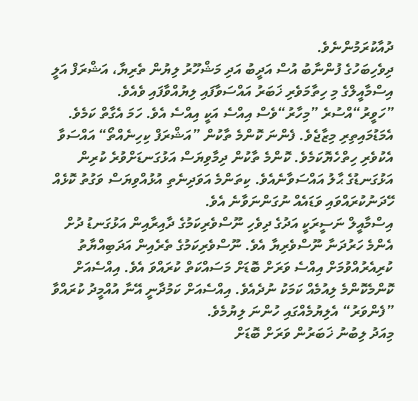ދުއާކުރަމުންނެވެ.
ދިވެހިބަހުގެ ފުންނާބު އުސް އަދީބު އަދި މަޝްހޫރު ލިޔުން ތެރިޔާ، އަޝްރަފް އަލީ އިސްމާއީލްގެ މި ހިތާމަވެރި ޚަބަރު އައްސަވާފައި ލިޔުއްވާފައި ވެއެވެ.
”ހަވީރު“އްސުރެ ”މިހާރު“ވެސް އިއްސެ އަކީ އިއްސެ އެވެ. ހަމަ އެގާތް ކަމެވެ. އެމަޑުމައިތިރި މިޒާޖެވެ. ފެންނަ ކޮންމެ ތާކުން ”އަޝްރަފް ކިހިނެއްތޯ“ އައްސަވާ އެކުވެރި ހިތްހެޔޮކަމެވެ. ކޮންމެ ތާކުން ދިމާވިޔަސް އަޅުގަނޑަށްވުރެ ކުރިން އަޅުގަނޑުގެ ޙާލު އައްސަވާނެއެވެ. ކިތަންމެ އަވަދިނެތި އުޅުއްވިޔަސް ވަގުތު ކޮޅެއް ހޭދަނުކުރައްވައި ވަޑައެއް ނުގަންނަވާނެ އެވެ.
އިސްމާއީލް ނަސީރަކީ އަދުގެ ދިވެހި ނޫސްވެރިކަމުގެ ދާއިރާއިން އަޅުގަނޑު ދުށް އެންމެ ހަރުދަނާ ނޫސްވެރިޔާ އެވެ. ނޫސްވެރިކަމުގެ ތެރެއިން އަދަބިއްޔާތު ކުރިއެރުއްވުމަށް އިއްސެ ވަރަށް ބޮޑަށް މަސައްކަތް ކުރައްވަ އެވެ. އިއްސެއަށް ކޮންމެކޮންމެ ލިއުމެއް ކަމަކު ނުދެއެވެ. އިއްސެއަށް ކަމުދާނީ އޭނާ އުއްމީދު ކުރައްވާ ”ފެންވަރު“ އެލިޔުމެއްގައި ހުންނަ ލިޔުމެވެ.
މިއަދު ލިބުނު ޚަބަރުން ވަރަށް ބޮޑަށް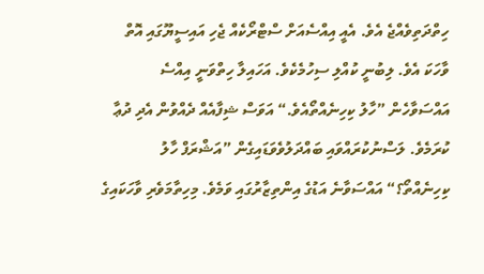ހިތްދަތިވެއްޖެ އެވެ. އެއީ އިއްސެއަށް ސްޓްރޯކެއް ޖެހި އައިސީޔޫގައި އޮތް ވާހަކަ އެވެ. ލިބުނީ ކުއްލި ސިހުމެކެވެ. އަހައިލާ ހިތްވަނީ އިއްސެ އައްސަވާހެން ”ހާލު ކިހިނެއްތޯއެވެ.“ އަވަސް ޝިފާއެއް ދެއްވުން އެދި ދުޢާ ކުރަމެވެ. ލަސްނުކުރައްވައި ބައްދަލުވެވަޑައިގެން ”އަޝްރަފް ހާލު ކިހިނެއްތޯ؟“ އައްސަވާނެ އަޑުގެ އިންތިޒާރުގައި ވަމެވެ. މިހިތާމަވެރި ވާހަކައިގެ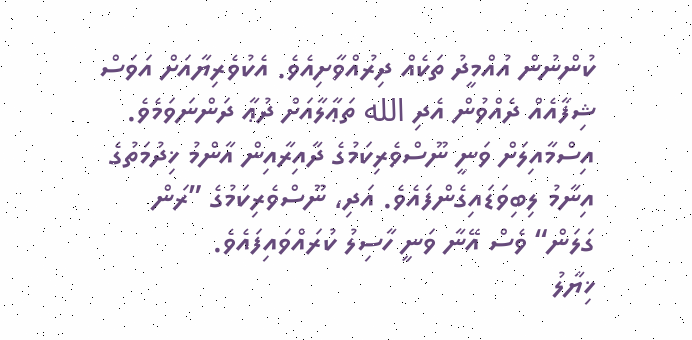ކުންނުން އުއްމީދު ތަކެއް ދިރުއްވާށިއެވެ. އެކުވެރިޔާއަށް އަވަސް ޝިފާއެއް ދެއްވުން އެދި الله ތަޢާލާއަށް ދުޢާ ދަންނަވަމެވެ.
އިސްމާއިލަށް ވަނީ ނޫސްވެރިކަމުގެ ދާއިރާއިން އާންމު ޚިދުމަތުގެ އިނާމު ލިބިވަޑައިގެންފައެވެ. އަދި، ނޫސްވެރިކަމުގެ ”ރަން ގަލަން“ ވެސް އޭނާ ވަނީ ހާސިލު ކުރައްވައިފައެވެ.
ޚިޔާލު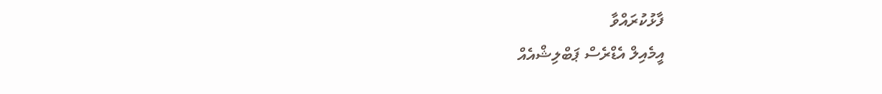ފާޅުކުރައްވާ
އީމެއިލް އެޑްރެސް ޕަބްލިޝްއެއް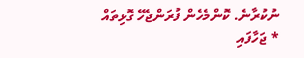ނުކުރާނެ. ކޮންމެހެން ފުރަންޖެހޭ ގޮޅިތައް * ޖަހާފައި